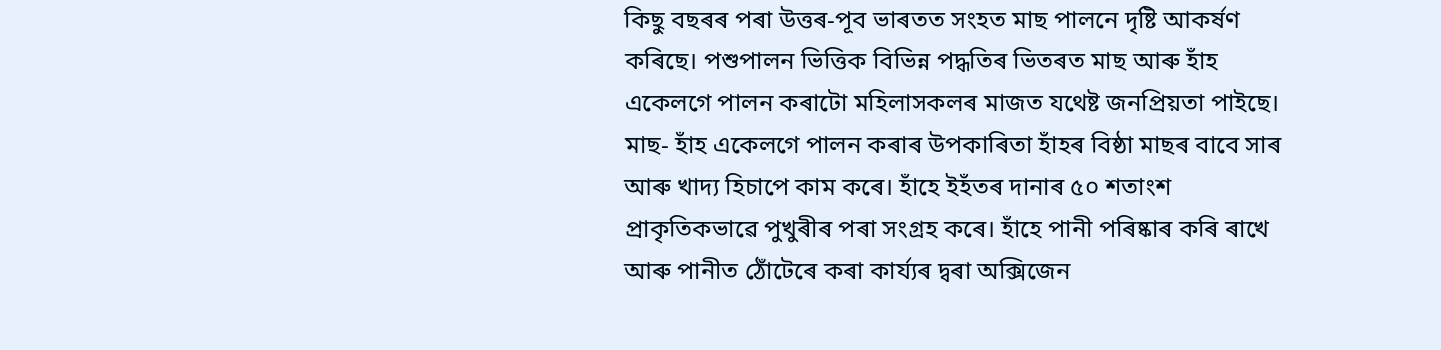কিছু বছৰৰ পৰা উত্তৰ-পূব ভাৰতত সংহত মাছ পালনে দৃষ্টি আকৰ্ষণ কৰিছে। পশুপালন ভিত্তিক বিভিন্ন পদ্ধতিৰ ভিতৰত মাছ আৰু হাঁহ একেলগে পালন কৰাটো মহিলাসকলৰ মাজত যথেষ্ট জনপ্ৰিয়তা পাইছে। মাছ- হাঁহ একেলগে পালন কৰাৰ উপকাৰিতা হাঁহৰ বিষ্ঠা মাছৰ বাবে সাৰ আৰু খাদ্য হিচাপে কাম কৰে। হাঁহে ইহঁতৰ দানাৰ ৫০ শতাংশ প্ৰাকৃতিকভাৱে পুখুৰীৰ পৰা সংগ্ৰহ কৰে। হাঁহে পানী পৰিষ্কাৰ কৰি ৰাখে আৰু পানীত ঠোঁটেৰে কৰা কাৰ্য্যৰ দ্বৰা অক্সিজেন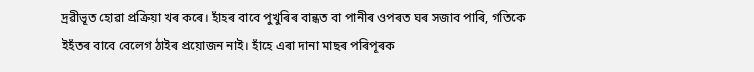দ্ৰৱীভূত হোৱা প্ৰক্ৰিয়া খৰ কৰে। হাঁহৰ বাবে পুখুৰিৰ বান্ধত বা পানীৰ ওপৰত ঘৰ সজাব পাৰি, গতিকে ইহঁতৰ বাবে বেলেগ ঠাইৰ প্ৰয়োজন নাই। হাঁহে এৰা দানা মাছৰ পৰিপূৰক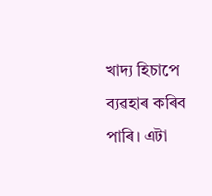খাদ্য হিচাপে ব্যৱহাৰ কৰিব পাৰি। এটা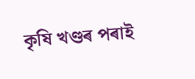কৃষি খণ্ডৰ পৰাই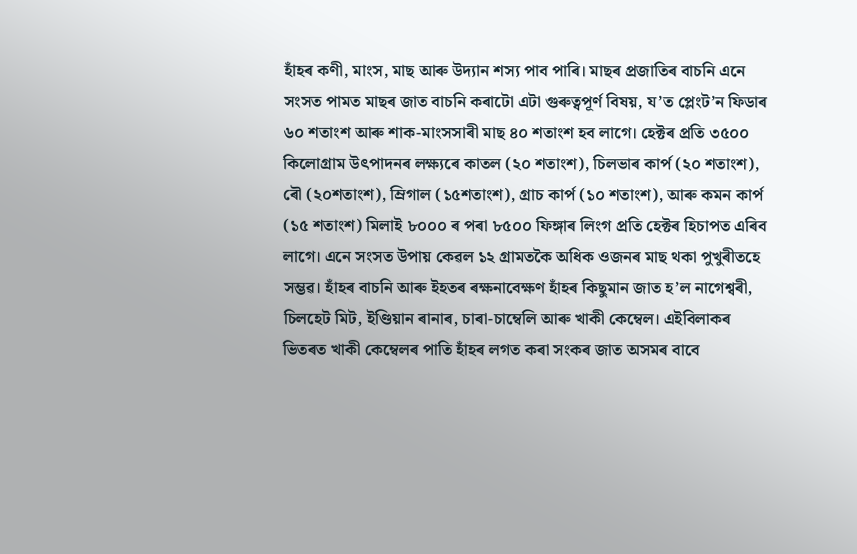হাঁহৰ কণী, মাংস, মাছ আৰু উদ্যান শস্য পাব পাৰি। মাছৰ প্ৰজাতিৰ বাচনি এনে সংসত পামত মাছৰ জাত বাচনি কৰাটো এটা গুৰুত্বপূৰ্ণ বিষয়, য’ত প্লেংট’ন ফিডাৰ ৬০ শতাংশ আৰু শাক-মাংসসাৰী মাছ ৪০ শতাংশ হব লাগে। হেক্টৰ প্ৰতি ৩৫০০ কিলোগ্ৰাম উৎপাদনৰ লক্ষ্যৰে কাতল (২০ শতাংশ), চিলভাৰ কাৰ্প (২০ শতাংশ), ৰৌ (২০শতাংশ), ম্ৰিগাল (১৫শতাংশ), গ্ৰাচ কাৰ্প (১০ শতাংশ), আৰু কমন কাৰ্প (১৫ শতাংশ) মিলাই ৮০০০ ৰ পৰা ৮৫০০ ফিঙ্গাৰ লিংগ প্ৰতি হেক্টৰ হিচাপত এৰিব লাগে। এনে সংসত উপায় কেৱল ১২ গ্ৰামতকৈ অধিক ওজনৰ মাছ থকা পুখুৰীতহে সম্ভৱ। হাঁহৰ বাচনি আৰু ইহতৰ ৰক্ষনাবেক্ষণ হাঁহৰ কিছুমান জাত হ’ল নাগেশ্বৰী, চিলহেট মিট, ইণ্ডিয়ান ৰানাৰ, চাৰা-চাম্বেলি আৰু খাকী কেম্বেল। এইবিলাকৰ ভিতৰত খাকী কেম্বেলৰ পাতি হাঁহৰ লগত কৰা সংকৰ জাত অসমৰ বাবে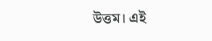উত্তম। এই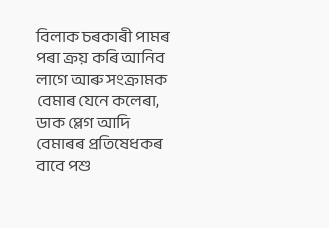বিলাক চৰকাৰী পামৰ পৰা ক্ৰয় কৰি আনিব লাগে আৰু সংক্ৰামক বেমাৰ যেনে কলেৰা, ডাক প্লেগ আদি বেমাৰৰ প্ৰতিষেধকৰ বাবে পশু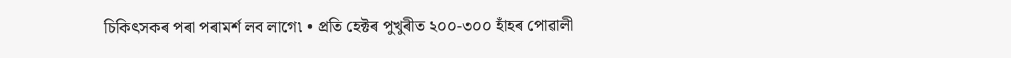চিকিৎসকৰ পৰা পৰামৰ্শ লব লাগে৷ • প্ৰতি হেক্টৰ পুখুৰীত ২০০-৩০০ হাঁহৰ পোৱালী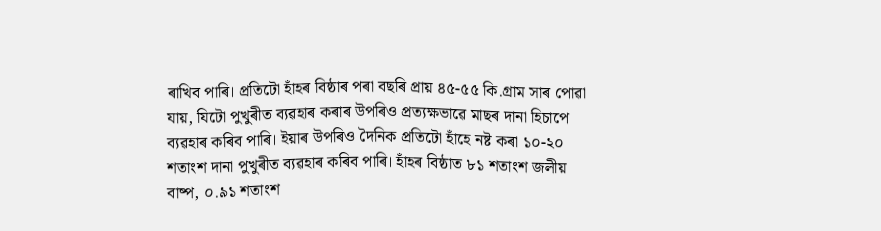ৰাখিব পাৰি। প্ৰতিটো হাঁহৰ বিষ্ঠাৰ পৰা বছৰি প্ৰায় ৪৫-৫৫ কি.গ্ৰাম সাৰ পোৱা যায়, যিটো পুখুৰীত ব্যৱহাৰ কৰাৰ উপৰিও প্ৰত্যক্ষভাৱে মাছৰ দানা হিচাপে ব্যৱহাৰ কৰিব পাৰি। ইয়াৰ উপৰিও দৈনিক প্ৰতিটো হাঁহে নষ্ট কৰা ১০-২০ শতাংশ দানা পুখুৰীত ব্যৱহাৰ কৰিব পাৰি। হাঁহৰ বিষ্ঠাত ৮১ শতাংশ জলীয় বাষ্প, ০.৯১ শতাংশ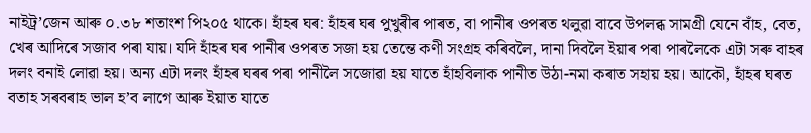নাইট্ৰ’জেন আৰু ০.৩৮ শতাংশ পি২০৫ থাকে। হাঁহৰ ঘৰ: হাঁহৰ ঘৰ পুখুৰীৰ পাৰত, বা পানীৰ ওপৰত থলুৱা বাবে উপলব্ধ সামগ্ৰী যেনে বাঁহ, বেত, খেৰ আদিৰে সজাব পৰা যায়। যদি হাঁহৰ ঘৰ পানীৰ ওপৰত সজা হয় তেন্তে কণী সংগ্ৰহ কৰিবলৈ, দানা দিবলৈ ইয়াৰ পৰা পাৰলৈকে এটা সৰু বাহৰ দলং বনাই লোৱা হয়। অন্য এটা দলং হাঁহৰ ঘৰৰ পৰা পানীলৈ সজোৱা হয় যাতে হাঁহবিলাক পানীত উঠা-নমা কৰাত সহায় হয়। আকৌ, হাঁহৰ ঘৰত বতাহ সৰবৰাহ ভাল হ’ব লাগে আৰু ইয়াত যাতে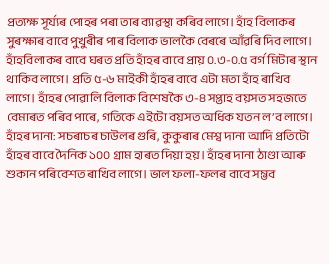প্ৰত্যক্ষ সূৰ্য্যৰ পোহৰ পৰা তাৰ ব্যাৱস্থা কৰিব লাগে। হাঁহ বিলাকৰ সুৰক্ষাৰ বাবে পুখুৰীৰ পাৰ বিলাক ভালকৈ বেৰৰে আঁৱৰি দিব লাগে। হাঁহবিলাকৰ বাবে ঘৰত প্ৰতি হাঁহৰ বাবে প্ৰায় ০.৩-০.৫ বৰ্গ মিটাৰ স্থান থাকিব লাগে। প্ৰতি ৫-৬ মাইকী হাঁহৰ বাবে এটা মতা হাঁহ ৰাখিব লাগে। হাঁহৰ পোৱালি বিলাক বিশেষকৈ ৩-৪ সপ্তাহ বয়সত সহজতে বেমাৰত পৰিব পাৰে, গতিকে এইটো বয়সত অধিক যতন ল’ব লাগে। হাঁহৰ দানা: সচৰাচৰ চাউলৰ গুৰি, কুকুৰাৰ মেশ্ব দানা আদি প্ৰতিটো হাঁহৰ বাবে দৈনিক ১০০ গ্ৰাম হাৰত দিয়া হয়। হাঁহৰ দানা ঠাণ্ডা আৰু শুকান পৰিবেশত ৰাখিব লাগে। ভাল ফলা-ফলৰ বাবে সম্ভব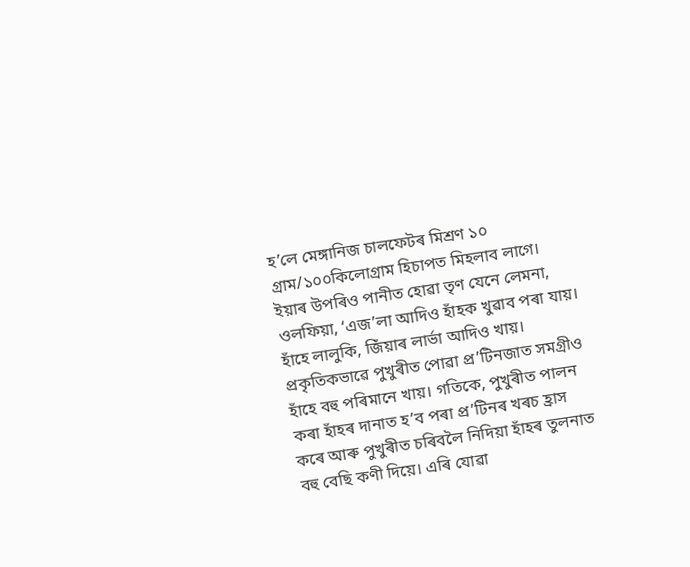হ’লে মেঙ্গানিজ চালফেটৰ মিশ্ৰণ ১০ গ্ৰাম/১০০কিলোগ্ৰাম হিচাপত মিহলাব লাগে। ইয়াৰ উপৰিও পানীত হোৱা তৃণ যেনে লেমনা, ওলফিয়া, ‘এজ’লা আদিও হাঁহক খুৱাব পৰা যায়। হাঁহে লালুকি, জিঁয়াৰ লাৰ্ভা আদিও খায়। প্ৰকৃতিকভাৱে পুখুৰীত পোৱা প্ৰ’টিনজাত সমগ্ৰীও হাঁহে বহু পৰিমানে খায়। গতিকে, পুখুৰীত পালন কৰা হাঁহৰ দানাত হ’ব পৰা প্ৰ’টিনৰ খৰচ হ্ৰাস কৰে আৰু পুখুৰীত চৰিবলৈ নিদিয়া হাঁহৰ তুলনাত বহু বেছি কণী দিয়ে। এৰি যোৱা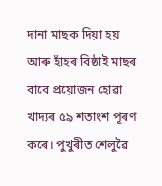দানা মাছক দিয়া হয় আৰু হাঁহৰ বিষ্ঠাই মাছৰ বাবে প্ৰয়োজন হোৱা খাদ্যৰ ৫৯ শতাংশ পূৰণ কৰে। পুখুৰীত শেলুৱৈ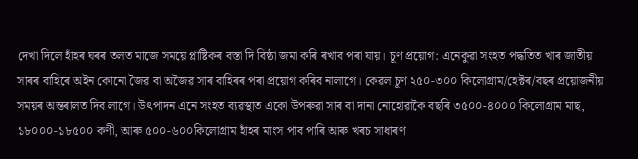দেখা দিলে হাঁহৰ ঘৰৰ তলত মাজে সময়ে প্লাষ্টিকৰ বস্তা দি বিষ্ঠা জমা কৰি ৰখাব পৰা যায়। চূণ প্ৰয়োগ: এনেকুৱা সংহত পদ্ধতিত খাৰ জাতীয় সাৰৰ বাহিৰে অইন কোনো জৈৱ বা অজৈৱ সাৰ বাহিৰৰ পৰা প্ৰয়োগ কৰিব নালাগে। কেৱল চূণ ২৫০-৩০০ কিলোগ্ৰাম/হেক্টৰ/বছৰ প্ৰয়োজনীয় সময়ৰ অন্তৰালত দিব লাগে। উৎপাদন এনে সংহত ব্যৱস্থাত একো উপৰুৱা সাৰ বা দানা নোহোৱাকৈ বছৰি ৩৫০০-৪০০০ কিলোগ্ৰাম মাছ, ১৮০০০-১৮৫০০ কণী, আৰু ৫০০-৬০০কিলোগ্ৰাম হাঁহৰ মাংস পাব পাৰি আৰু খৰচ সাধাৰণ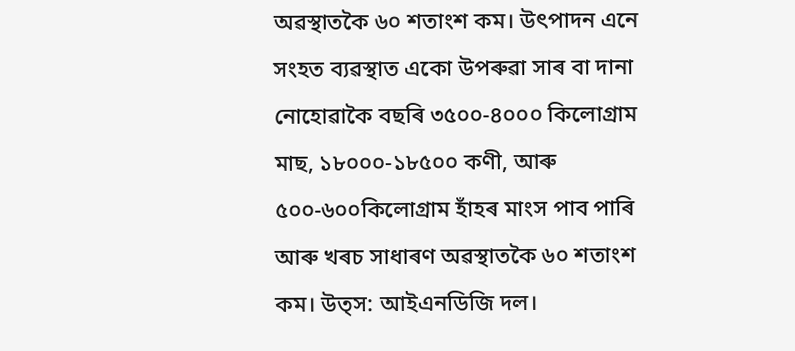অৱস্থাতকৈ ৬০ শতাংশ কম। উৎপাদন এনে সংহত ব্যৱস্থাত একো উপৰুৱা সাৰ বা দানা নোহোৱাকৈ বছৰি ৩৫০০-৪০০০ কিলোগ্ৰাম মাছ, ১৮০০০-১৮৫০০ কণী, আৰু ৫০০-৬০০কিলোগ্ৰাম হাঁহৰ মাংস পাব পাৰি আৰু খৰচ সাধাৰণ অৱস্থাতকৈ ৬০ শতাংশ কম। উত্স: আইএনডিজি দল।